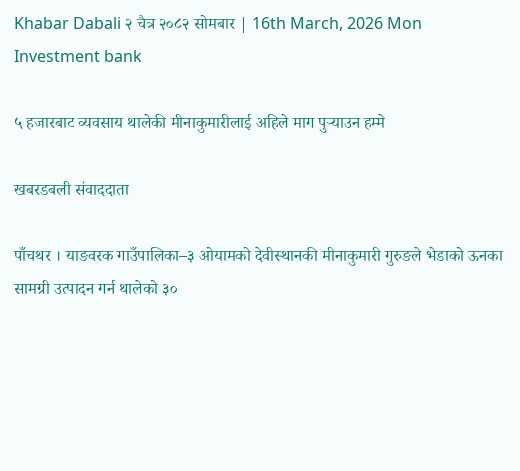Khabar Dabali २ चैत्र २०८२ सोमबार | 16th March, 2026 Mon
Investment bank

५ हजारबाट व्यवसाय थालेकी मीनाकुमारीलाई अहिले माग पुर्‍याउन हम्मे

खबरडबली संवाददाता

पाँचथर । याङवरक गाउँपालिका–३ ओयामको देवीस्थानकी मीनाकुमारी गुरुङले भेडाको ऊनका सामग्री उत्पादन गर्न थालेको ३०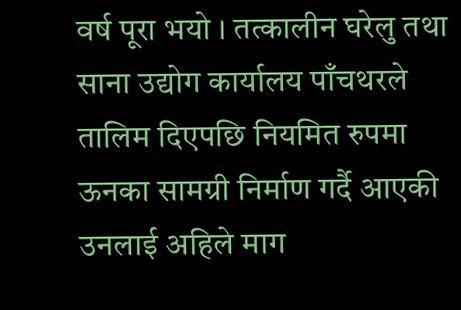वर्ष पूरा भयो । तत्कालीन घरेलु तथा साना उद्योग कार्यालय पाँचथरले तालिम दिएपछि नियमित रुपमा ऊनका सामग्री निर्माण गर्दै आएकी उनलाई अहिले माग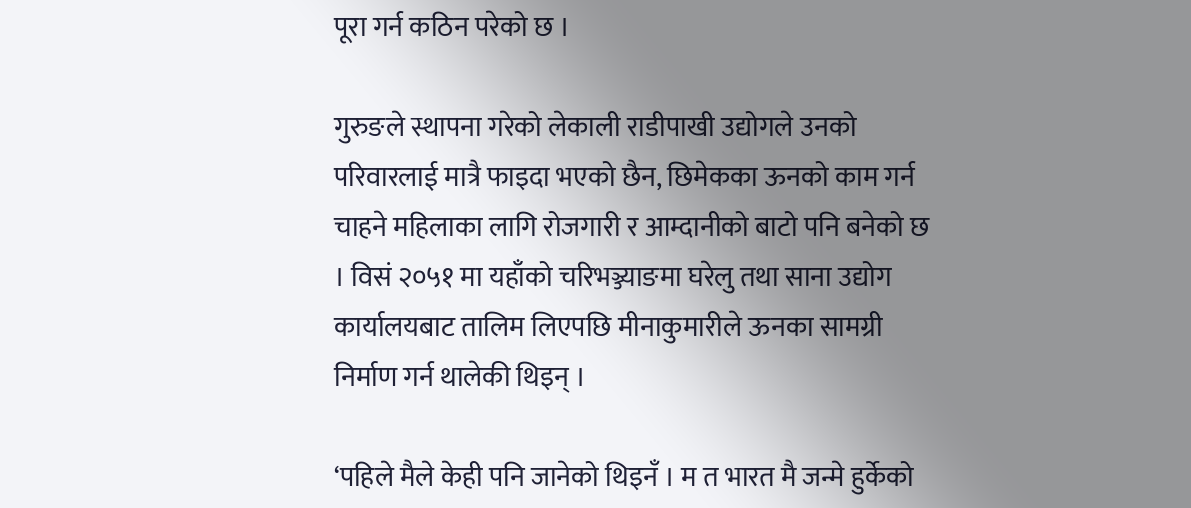पूरा गर्न कठिन परेको छ ।

गुरुङले स्थापना गरेको लेकाली राडीपाखी उद्योगले उनको परिवारलाई मात्रै फाइदा भएको छैन, छिमेकका ऊनको काम गर्न चाहने महिलाका लागि रोजगारी र आम्दानीको बाटो पनि बनेको छ । विसं २०५१ मा यहाँको चरिभञ्ज्याङमा घरेलु तथा साना उद्योग कार्यालयबाट तालिम लिएपछि मीनाकुमारीले ऊनका सामग्री निर्माण गर्न थालेकी थिइन् ।

‘पहिले मैले केही पनि जानेको थिइनँ । म त भारत मै जन्मे हुर्केको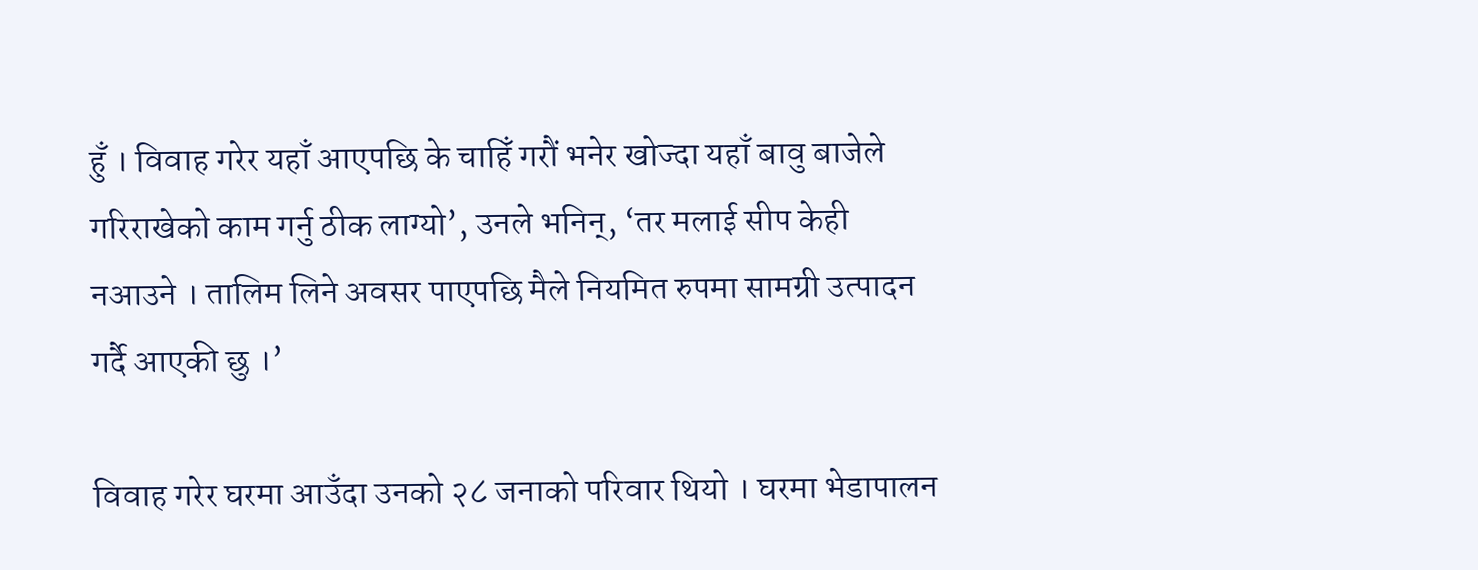हुँ । विवाह गरेर यहाँ आएपछि के चाहिँ गरौं भनेर खोज्दा यहाँ बावु बाजेले गरिराखेको काम गर्नु ठीक लाग्यो’, उनले भनिन्, ‘तर मलाई सीप केही नआउने । तालिम लिने अवसर पाएपछि मैले नियमित रुपमा सामग्री उत्पादन गर्दै आएकी छु ।’

विवाह गरेर घरमा आउँदा उनको २८ जनाको परिवार थियो । घरमा भेडापालन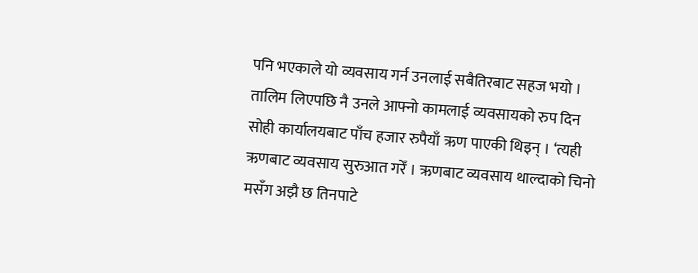पनि भएकाले यो व्यवसाय गर्न उनलाई सबैतिरबाट सहज भयो । तालिम लिएपछि नै उनले आफ्नो कामलाई व्यवसायको रुप दिन सोही कार्यालयबाट पाँच हजार रुपैयाँ ऋण पाएकी थिइन् । ‘त्यही ऋणबाट व्यवसाय सुरुआत गरेँ । ऋणबाट व्यवसाय थाल्दाको चिनो मसँग अझै छ तिनपाटे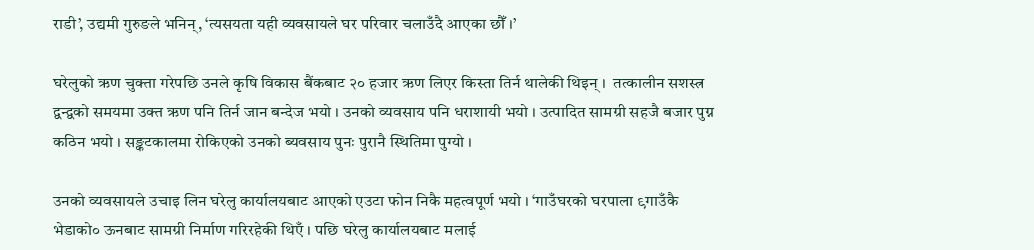राडी’, उद्यमी गुरुङले भनिन्, ‘त्यसयता यही व्यवसायले घर परिवार चलाउँदै आएका छौँ ।’

घरेलुको ऋण चुक्ता गरेपछि उनले कृषि विकास बैंकबाट २० हजार ऋण लिएर किस्ता तिर्न थालेकी थिइन् ।  तत्कालीन सशस्त्र द्वन्द्वको समयमा उक्त ऋण पनि तिर्न जान बन्देज भयो । उनको व्यवसाय पनि धराशायी भयो । उत्पादित सामग्री सहजै बजार पुग्न कठिन भयो । सङ्कटकालमा रोकिएको उनको ब्यवसाय पुनः पुरानै स्थितिमा पुग्यो ।

उनको व्यवसायले उचाइ लिन घरेलु कार्यालयबाट आएको एउटा फोन निकै महत्वपूर्ण भयो । ‘गाउँघरको घरपाला ९गाउँकै भेडाको० ऊनबाट सामग्री निर्माण गरिरहेकी थिएँ । पछि घरेलु कार्यालयबाट मलाई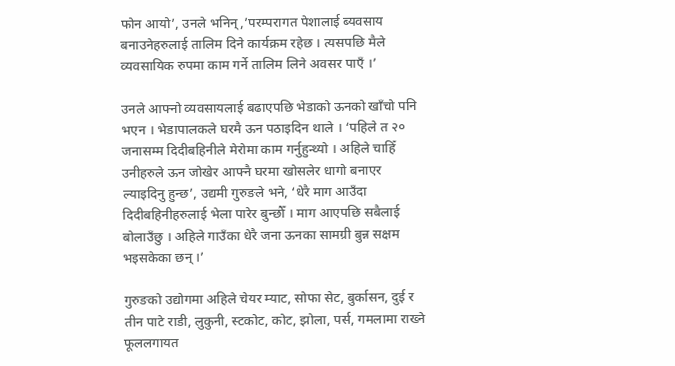फोन आयो’, उनले भनिन्,’परम्परागत पेशालाई ब्यवसाय बनाउनेहरुलाई तालिम दिने कार्यक्रम रहेछ । त्यसपछि मैले व्यवसायिक रुपमा काम गर्ने तालिम लिने अवसर पाएँ ।’

उनले आफ्नो व्यवसायलाई बढाएपछि भेडाको ऊनको खाँचो पनि भएन । भेडापालकले घरमै ऊन पठाइदिन थाले । ‘पहिले त २० जनासम्म दिदीबहिनीले मेरोमा काम गर्नुहुन्थ्यो । अहिले चाहिँ उनीहरुले ऊन जोखेर आफ्नै घरमा खोसलेर धागो बनाएर ल्याइदिनु हुन्छ’, उद्यमी गुरुङले भने, ‘धेरै माग आउँदा दिदीबहिनीहरुलाई भेला पारेर बुन्छौँ । माग आएपछि सबैलाई बोलाउँछु । अहिले गाउँका धेरै जना ऊनका सामग्री बुन्न सक्षम भइसकेका छन् ।’

गुरुङको उद्योगमा अहिले चेयर म्याट, सोफा सेट, बुर्कासन, दुई र तीन पाटे राडी, लुकुनी, स्टकोट, कोट, झोला, पर्स, गमलामा राख्ने फूललगायत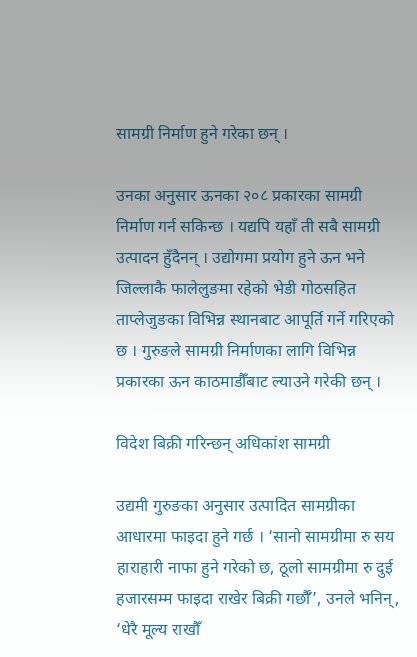सामग्री निर्माण हुने गरेका छन् ।

उनका अनुसार ऊनका २०८ प्रकारका सामग्री निर्माण गर्न सकिन्छ । यद्यपि यहाँ ती सबै सामग्री उत्पादन हुँदैनन् । उद्योगमा प्रयोग हुने ऊन भने जिल्लाकै फालेलुङमा रहेको भेडी गोठसहित ताप्लेजुङका विभिन्न स्थानबाट आपूर्ति गर्ने गरिएको छ । गुरुङले सामग्री निर्माणका लागि विभिन्न प्रकारका ऊन काठमाडौँबाट ल्याउने गरेकी छन् ।

विदेश बिक्री गरिन्छन् अधिकांश सामग्री

उद्यमी गुरुङका अनुसार उत्पादित सामग्रीका आधारमा फाइदा हुने गर्छ । ‘सानो सामग्रीमा रु सय हाराहारी नाफा हुने गरेको छ, ठूलो सामग्रीमा रु दुई हजारसम्म फाइदा राखेर बिक्री गर्छौँ’, उनले भनिन्, ‘धेरै मूल्य राखौँ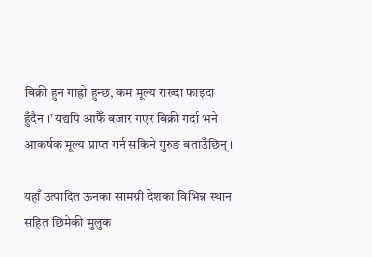बिक्री हुन गाह्रो हुन्छ, कम मूल्य राख्दा फाइदा हुँदैन ।’ यद्यपि आफैँ बजार गएर बिक्री गर्दा भने आकर्षक मूल्य प्राप्त गर्न सकिने गुरुङ बताउँछिन् ।

यहाँ उत्पादित ऊनका सामग्री देशका विभिन्न स्थान सहित छिमेकी मुलुक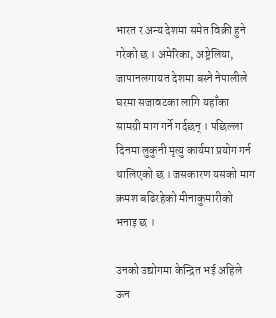भारत र अन्य देशमा समेत विक्री हुने गरेको छ । अमेरिका, अष्ट्रेलिया, जापानलगायत देशमा बस्ने नेपालीले घरमा सजावटका लागि यहाँका सामग्री माग गर्ने गर्दछन् । पछिल्ला दिनमा लुकुनी मृत्यु कार्यमा प्रयोग गर्न थालिएको छ । जसकारण यसको माग क्रमश बढिरहेको मीनाकुमारीको भनाइ छ ।

उनको उद्योगमा केन्द्रित भई अहिले ऊन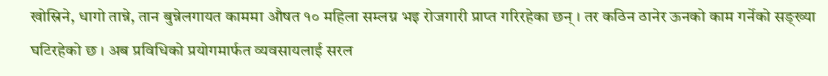खोस्रिने, धागो तान्ने, तान बुन्नेलगायत काममा औषत १० महिला सम्लग्न भइ रोजगारी प्राप्त गरिरहेका छन् । तर कठिन ठानेर ऊनको काम गर्नेको सङ्ख्या घटिरहेको छ । अब प्रविधिको प्रयोगमार्फत व्यवसायलाई सरल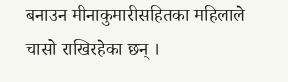बनाउन मीनाकुमारीसहितका महिलाले चासो राखिरहेका छन् ।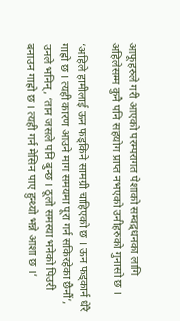आफूहरुले गरी आएको परम्परागत पेशाको सम्वद्र्धनका लागि अहिलेसम्म कुनै पनि सहयोग प्राप्त नभएको उनीहरुको गुनासो छ ।

‘अहिले हामीलाई ऊन फड्किने सामग्री चाहिएको छ । ऊन फड्कार्न धेरै गाह्रो छ । त्यही कारण आउने माग समयमा पूरा गर्न सकिरहेका छैनौं’, उनले भनिन्, ‘तान जसले पनि बुन्छ । ठूलो समस्या भनेको पिउरी बनाउन गाह्रो छ । त्यही गर्न मेसिन पाए हुन्थ्यो भन्ने आशा छ ।’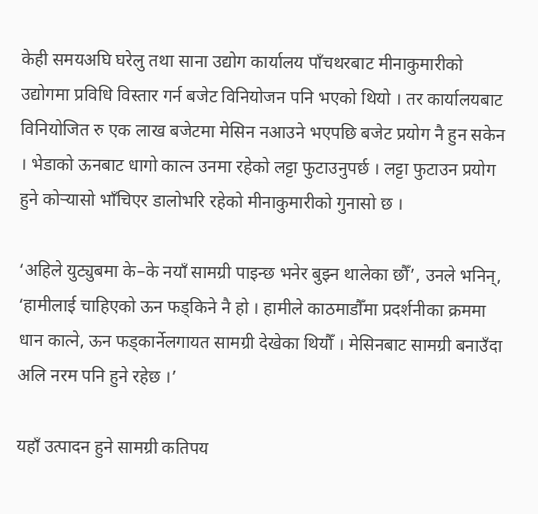केही समयअघि घरेलु तथा साना उद्योग कार्यालय पाँचथरबाट मीनाकुमारीको उद्योगमा प्रविधि विस्तार गर्न बजेट विनियोजन पनि भएको थियो । तर कार्यालयबाट विनियोजित रु एक लाख बजेटमा मेसिन नआउने भएपछि बजेट प्रयोग नै हुन सकेन । भेडाको ऊनबाट धागो कात्न उनमा रहेको लट्टा फुटाउनुपर्छ । लट्टा फुटाउन प्रयोग हुने कोर्‍यासो भाँचिएर डालोभरि रहेको मीनाकुमारीको गुनासो छ ।

‘अहिले युट्युबमा के–के नयाँ सामग्री पाइन्छ भनेर बुझ्न थालेका छौँ’, उनले भनिन्, ‘हामीलाई चाहिएको ऊन फड्किने नै हो । हामीले काठमाडौँमा प्रदर्शनीका क्रममा धान कात्ने, ऊन फड्कार्नेलगायत सामग्री देखेका थियौँ । मेसिनबाट सामग्री बनाउँदा अलि नरम पनि हुने रहेछ ।’

यहाँ उत्पादन हुने सामग्री कतिपय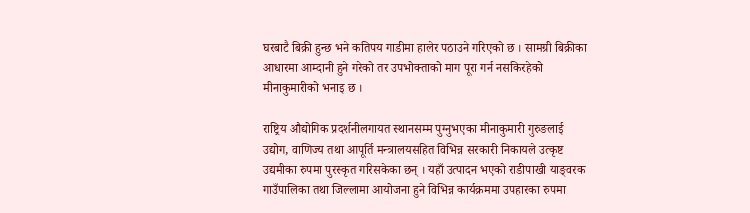घरबाटै बिक्री हुन्छ भने कतिपय गाडीमा हालेर पठाउने गरिएको छ । सामग्री बिक्रीका आधारमा आम्दानी हुने गरेको तर उपभोक्ताको माग पूरा गर्न नसकिरहेको मीनाकुमारीको भनाइ छ ।

राष्ट्रिय औद्योगिक प्रदर्शनीलगायत स्थानसम्म पुग्नुभएका मीनाकुमारी गुरुङलाई उद्योग, वाणिज्य तथा आपूर्ति मन्त्रालयसहित विभिन्न सरकारी निकायले उत्कृष्ट उद्यमीका रुपमा पुरस्कृत गरिसकेका छन् । यहाँ उत्पादन भएको राडीपाखी याङ्वरक गाउँपालिका तथा जिल्लामा आयोजना हुने विभिन्न कार्यक्रममा उपहारका रुपमा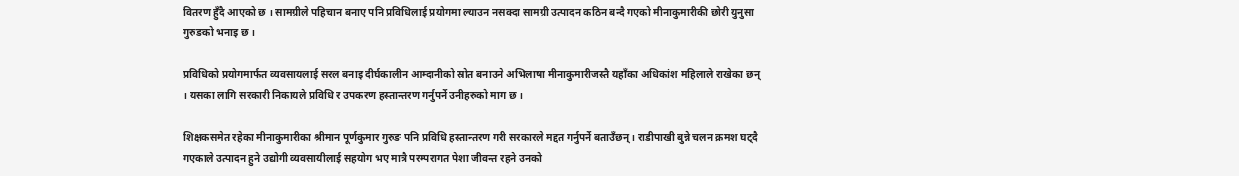वितरण हुँदै आएको छ । सामग्रीले पहिचान बनाए पनि प्रविधिलाई प्रयोगमा ल्याउन नसक्दा सामग्री उत्पादन कठिन बन्दै गएको मीनाकुमारीकी छोरी युनुसा गुरुङको भनाइ छ ।

प्रविधिको प्रयोगमार्फत व्यवसायलाई सरल बनाइ दीर्घकालीन आम्दानीको स्रोत बनाउने अभिलाषा मीनाकुमारीजस्तै यहाँका अधिकांश महिलाले राखेका छन् । यसका लागि सरकारी निकायले प्रविधि र उपकरण हस्तान्तरण गर्नुपर्ने उनीहरुको माग छ ।

शिक्षकसमेत रहेका मीनाकुमारीका श्रीमान पूर्णकुमार गुरुङ पनि प्रविधि हस्तान्तरण गरी सरकारले मद्दत गर्नुपर्ने बताउँछन् । राडीपाखी बुन्ने चलन क्रमश घट्दै गएकाले उत्पादन हुने उद्योगी व्यवसायीलाई सहयोग भए मात्रै परम्परागत पेशा जीवन्त रहने उनको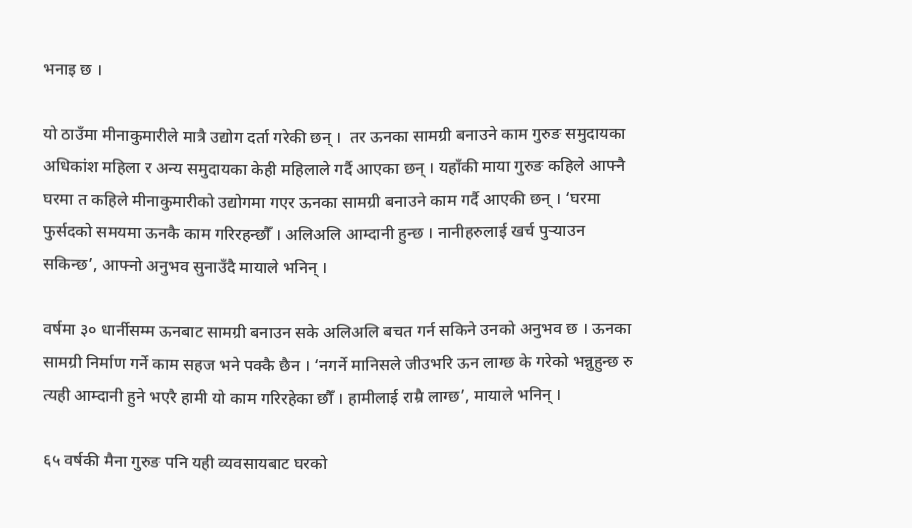भनाइ छ ।

यो ठाउँमा मीनाकुमारीले मात्रै उद्योग दर्ता गरेकी छन् ।  तर ऊनका सामग्री बनाउने काम गुरुङ समुदायका अधिकांश महिला र अन्य समुदायका केही महिलाले गर्दै आएका छन् । यहाँकी माया गुरुङ कहिले आफ्नै घरमा त कहिले मीनाकुमारीको उद्योगमा गएर ऊनका सामग्री बनाउने काम गर्दै आएकी छन् । ‘घरमा फुर्सदको समयमा ऊनकै काम गरिरहन्छौँ । अलिअलि आम्दानी हुन्छ । नानीहरुलाई खर्च पुर्‍याउन सकिन्छ’, आफ्नो अनुभव सुनाउँदै मायाले भनिन् ।

वर्षमा ३० धार्नीसम्म ऊनबाट सामग्री बनाउन सके अलिअलि बचत गर्न सकिने उनको अनुभव छ । ऊनका सामग्री निर्माण गर्ने काम सहज भने पक्कै छैन । ‘नगर्ने मानिसले जीउभरि ऊन लाग्छ के गरेको भन्नुहुन्छ रु त्यही आम्दानी हुने भएरै हामी यो काम गरिरहेका छौँ । हामीलाई राम्रै लाग्छ’, मायाले भनिन् ।

६५ वर्षकी मैना गुरुङ पनि यही व्यवसायबाट घरको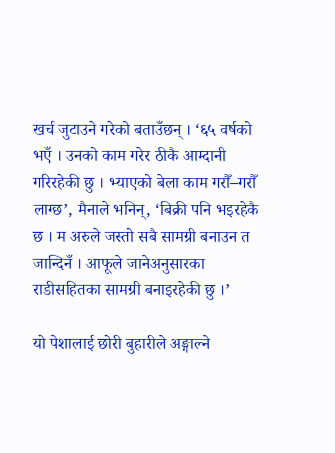खर्च जुटाउने गरेको बताउँछन् । ‘६५ वर्षको भएँ । उनको काम गरेर ठीकै आम्दानी गरिरहेकी छु । भ्याएको बेला काम गरौँ–गरौँ लाग्छ’, मैनाले भनिन्, ‘बिक्री पनि भइरहेकै छ । म अरुले जस्तो सबै सामग्री बनाउन त जान्दिनँ । आफूले जानेअनुसारका राडीसहितका सामग्री बनाइरहेकी छु ।’

यो पेशालाई छोरी बुहारीले अङ्गाल्ने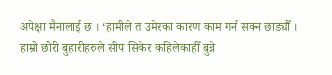अपेक्षा मैनालाई छ । ‘हामीले त उमेरका कारण काम गर्न सक्न छाड्यौँ । हाम्रो छोरी बुहारीहरुले सीप सिकेर कहिलेकाहीँ बुन्ने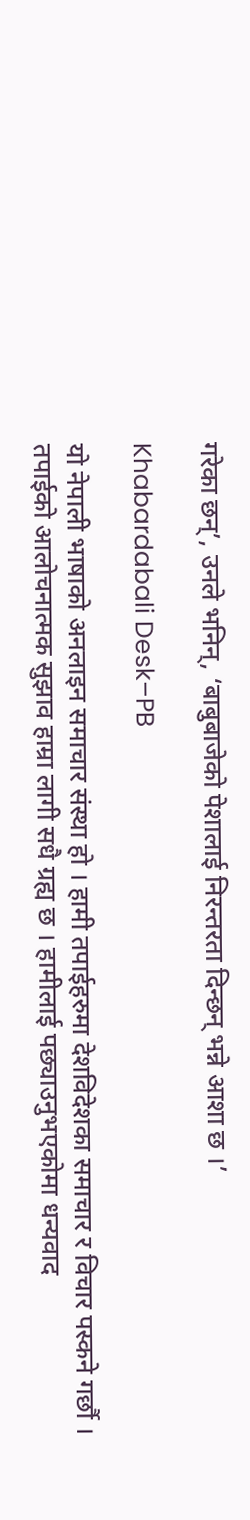गरेका छन्’, उनले भनिन्, ‘बाबुबाजेको पेशालाई निरन्तरता दिन्छन् भन्ने आशा छ ।’

Khabardabali Desk–PB

यो नेपाली भाषाको अनलाइन समाचार संस्था हो । हामी तपाईहरुमा देशविदेशका समाचार र विचार पस्कने गर्छौ । तपाईको आलोचनात्मक सुझाव हाम्रा लागी सधै ग्रह्य छ । हामीलाई पछ्याउनुभएकोमा धन्यवाद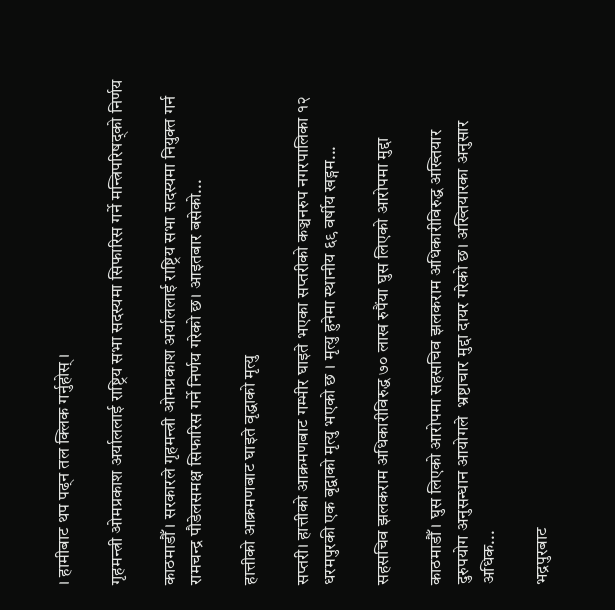। हामीबाट थप पढ्न तल क्लिक गर्नुहोस् ।

गृहमन्त्री ओमप्रकाश अर्याललाई राष्ट्रिय सभा सदस्यमा सिफारिस गर्ने मन्त्रिपरिषद्को निर्णय

काठमाडौँ । सरकारले गृहमन्त्री ओमप्रकाश अर्याललाई राष्ट्रिय सभा सदस्यमा नियुक्त गर्न रामचन्द्र पौडेलसमक्ष सिफारिस गर्ने निर्णय गरेको छ। आइतबार बसेको...

हात्तीको आक्रमणबाट घाइते वृद्धाको मृत्यु

सप्तरी। हात्तीको आक्रमणबाट गम्भीर घाइते भएका सप्तरीको कञ्चनरुप नगरपालिका १२ धरमपुरकी एक बृद्वाको मृत्यु भएको छ । मृत्यु हुनेमा स्थानीय ६९ वर्षीय खड्गम...

सहसचिव झलकराम अधिकारीविरुद्ध ७० लाख रुपैंया घुस लिएको आरोपमा मुद्दा

काठमाडौँ । घुस लिएको आरोपमा सहसचिव झलकराम अधिकारीविरुद्ध अख्तियार दुरुपयोग अनुसन्धान आयोगले  भ्रष्टाचार मुद्दा दायर गरेको छ। अख्तियारका अनुसार अधिक...

भद्रपुरबाट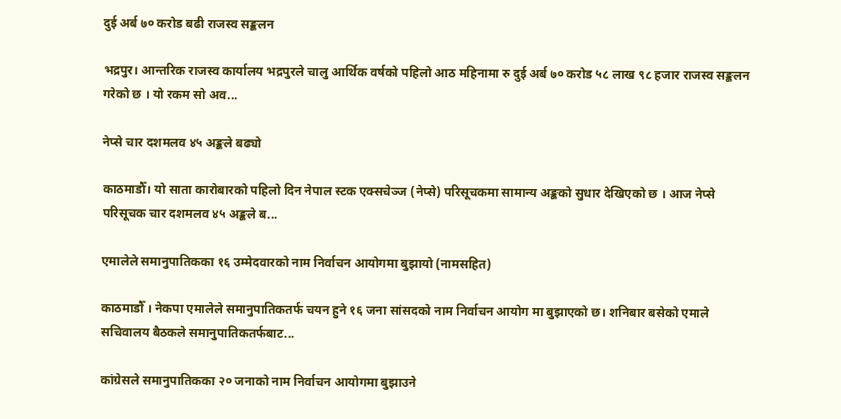दुई अर्ब ७० करोड बढी राजस्व सङ्कलन

भद्रपुर। आन्तरिक राजस्व कार्यालय भद्रपुरले चालु आर्थिक वर्षको पहिलो आठ महिनामा रु दुई अर्ब ७० करोड ५८ लाख ९८ हजार राजस्व सङ्कलन गरेको छ । यो रकम सो अव...

नेप्से चार दशमलव ४५ अङ्कले बढ्यो

काठमाडौँ। यो साता कारोबारको पहिलो दिन नेपाल स्टक एक्सचेञ्ज (नेप्से) परिसूचकमा सामान्य अङ्कको सुधार देखिएको छ । आज नेप्से परिसूचक चार दशमलव ४५ अङ्कले ब...

एमालेले समानुपातिकका १६ उम्मेदवारको नाम निर्वाचन आयोगमा बुझायो (नामसहित)

काठमाडौँ । नेकपा एमालेले समानुपातिकतर्फ चयन हुने १६ जना सांसदको नाम निर्वाचन आयोग मा बुझाएको छ। शनिबार बसेको एमाले सचिवालय बैठकले समानुपातिकतर्फबाट...

कांग्रेसले समानुपातिकका २० जनाको नाम निर्वाचन आयोगमा बुझाउने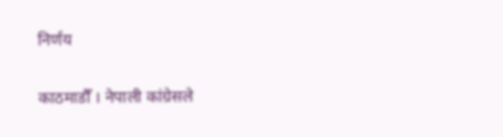निर्णय

काठमाडौँ । नेपाली कांग्रेसले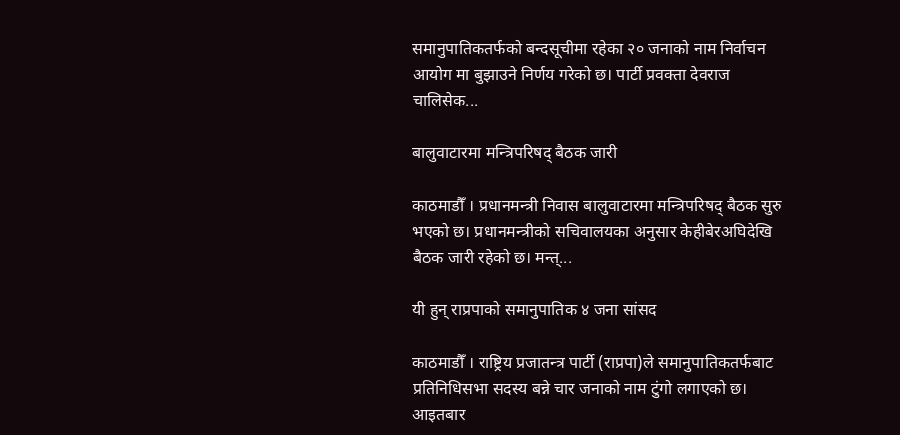समानुपातिकतर्फको बन्दसूचीमा रहेका २० जनाको नाम निर्वाचन आयोग मा बुझाउने निर्णय गरेको छ। पार्टी प्रवक्ता देवराज चालिसेक...

बालुवाटारमा मन्त्रिपरिषद् बैठक जारी

काठमाडौँ । प्रधानमन्त्री निवास बालुवाटारमा मन्त्रिपरिषद् बैठक सुरु भएको छ। प्रधानमन्त्रीको सचिवालयका अनुसार केहीबेरअघिदेखि बैठक जारी रहेको छ। मन्त्...

यी हुन् राप्रपाको समानुपातिक ४ जना सांसद

काठमाडौँ । राष्ट्रिय प्रजातन्त्र पार्टी (राप्रपा)ले समानुपातिकतर्फबाट प्रतिनिधिसभा सदस्य बन्ने चार जनाको नाम टुंगो लगाएको छ। आइतबार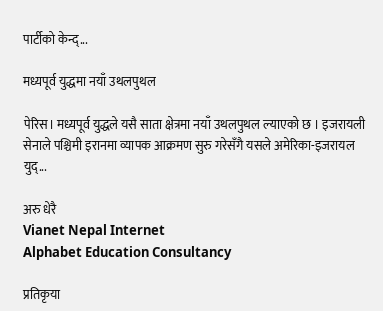पार्टीको केन्द्...

मध्यपूर्व युद्धमा नयाँ उथलपुथल

पेरिस। मध्यपूर्व युद्धले यसै साता क्षेत्रमा नयाँ उथलपुथल ल्याएको छ । इजरायली सेनाले पश्चिमी इरानमा व्यापक आक्रमण सुरु गरेसँगै यसले अमेरिका-इजरायल युद्...

अरु धेरै
Vianet Nepal Internet
Alphabet Education Consultancy

प्रतिकृया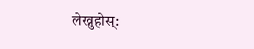लेख्नुहोस्: